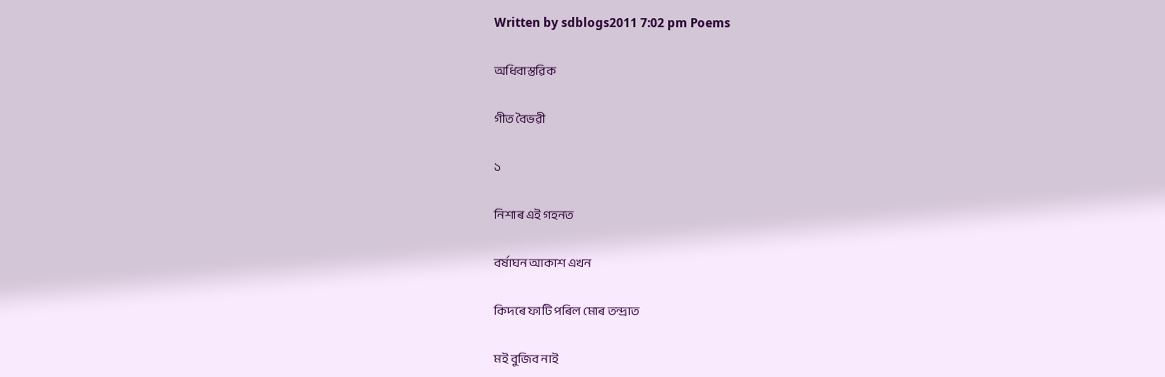Written by sdblogs2011 7:02 pm Poems

অধিবাস্তৱিক

গীত বৈভৱী

১

নিশাৰ এই গহনত

বৰ্ষাঘন আকাশ এখন

কিদৰে ফাটি পৰিল মোৰ তন্দ্ৰাত

মই বুজিব নাই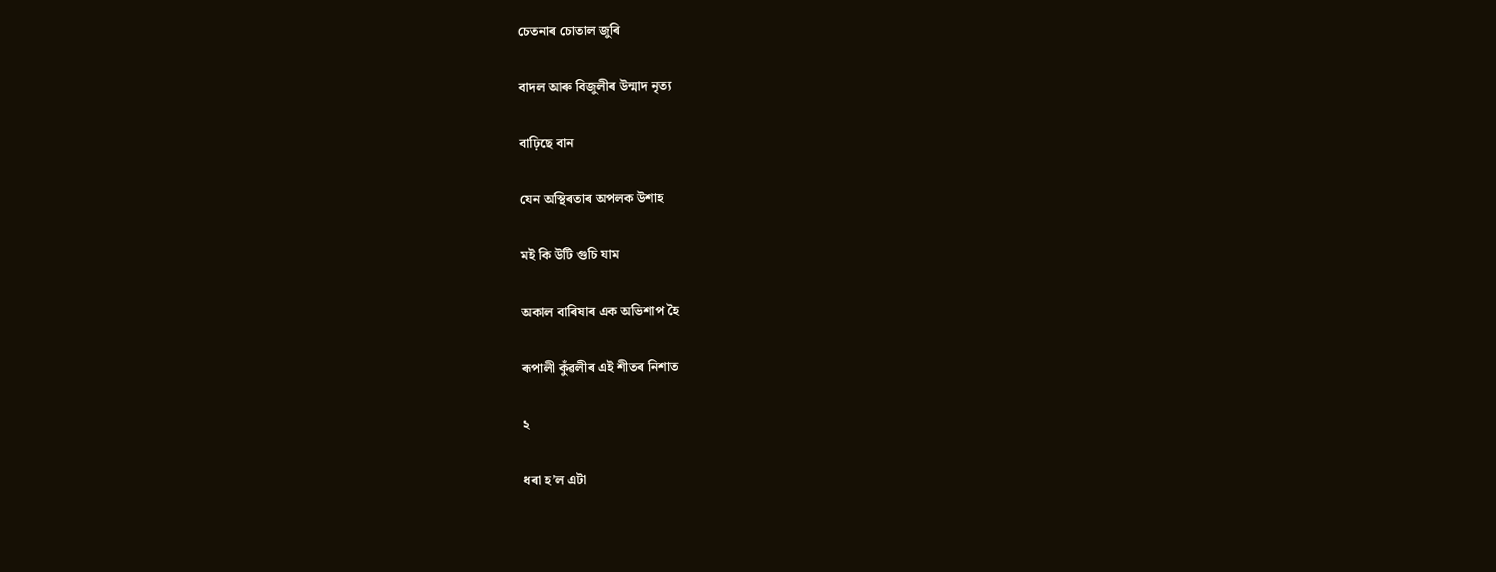চেতনাৰ চোতাল জুৰি

বাদল আৰু বিজুলীৰ উন্মাদ নৃত্য

বাঢ়িছে বান

যেন অস্থিৰতাৰ অপলক উশাহ

মই কি উটি গুচি যাম

অকাল বাৰিষাৰ এক অভিশাপ হৈ

ৰূপালী কুঁ‌ৱলীৰ এই শীতৰ নিশাত

২

ধৰা হ’ল এটা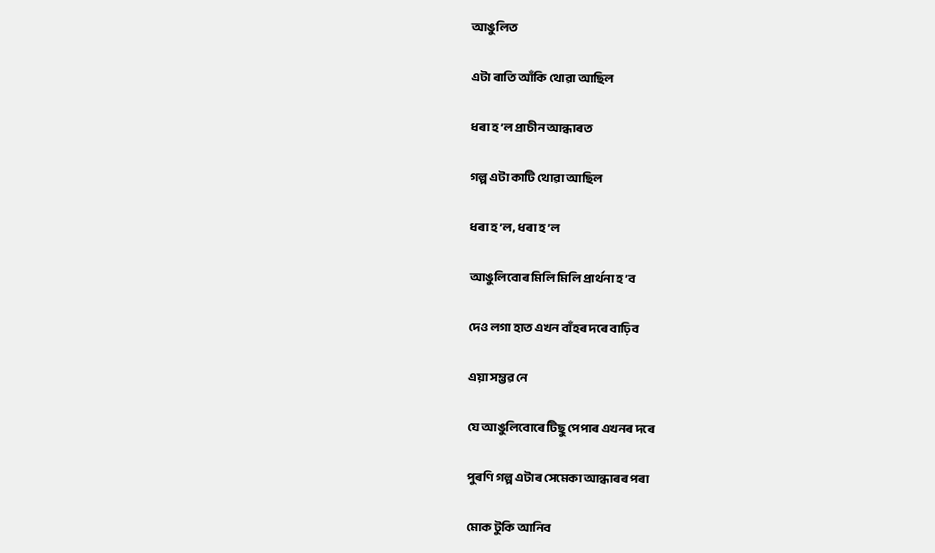আঙুলিত

এটা ৰাতি আঁ‌কি থোৱা আছিল

ধৰা হ’ল প্ৰাচীন আন্ধাৰত

গল্প এটা কাটি থোৱা আছিল

ধৰা হ’ল, ধৰা হ’ল

আঙুলিবোৰ মিলি মিলি প্ৰাৰ্থনা হ’ব

দেও লগা হাত এখন বাঁ‌হৰ দৰে বাঢ়িব

এয়া সম্ভৱ নে

যে আঙুলিবোৰে টিছু পেপাৰ এখনৰ দৰে

পুৰণি গল্প এটাৰ সেমেকা আন্ধাৰৰ পৰা

মোক টুকি আনিব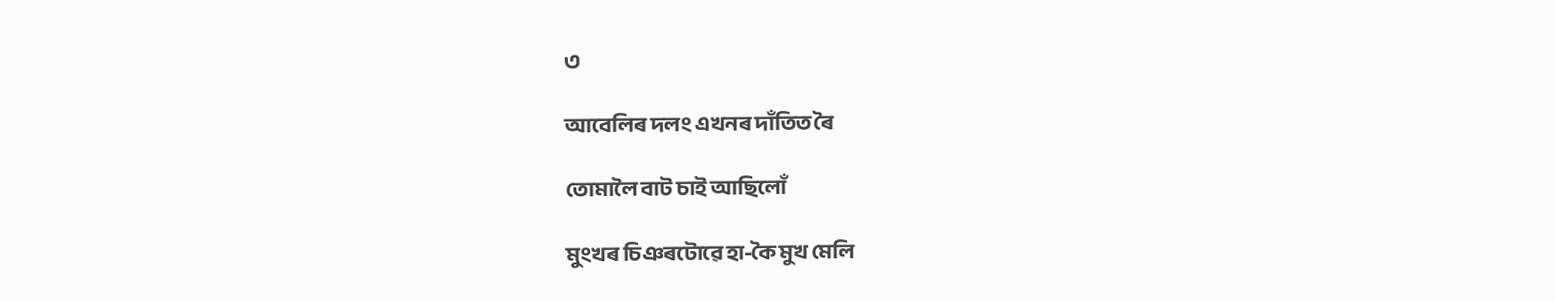৩

আবেলিৰ দলং এখনৰ দাঁ‌তিত ৰৈ

তোমালৈ বাট চাই আছিলোঁ‌

মুংখৰ চিঞৰটোৱে হা-কৈ মুখ মেলি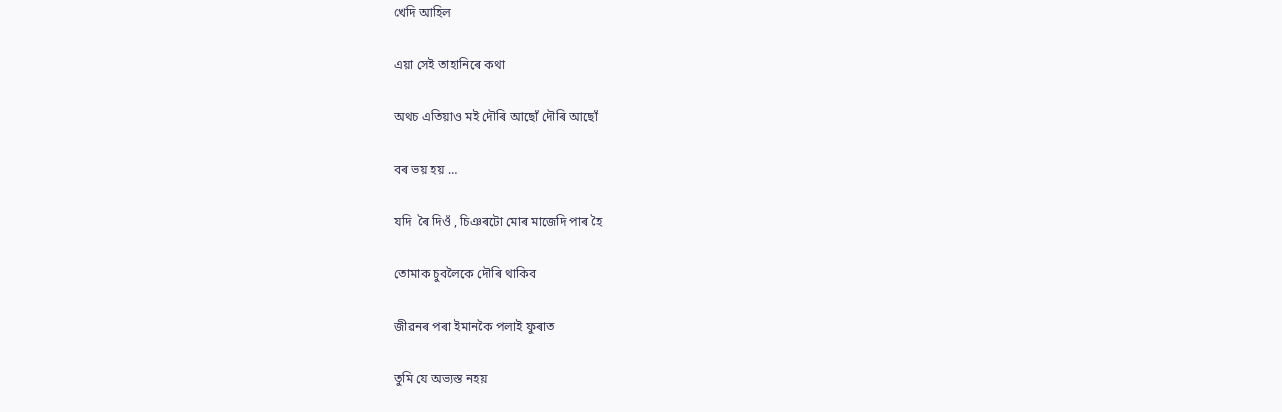খেদি আহিল

এয়া সেই তাহানিৰে কথা

অথচ এতিয়াও মই দৌৰি আছোঁ‌ দৌৰি আছোঁ‌

বৰ ভয় হয় …

যদি  ৰৈ দিওঁ‌ , চিঞৰটো মোৰ মাজেদি পাৰ হৈ

তোমাক চুবলৈকে দৌৰি থাকিব

জীৱনৰ পৰা ইমানকৈ পলাই ফুৰাত

তুমি যে অভ্যস্ত নহয়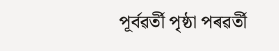পূৰ্বৱৰ্তী পৃষ্ঠা পৰৱৰ্তী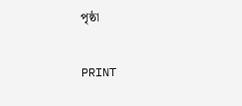পৃষ্ঠা

PRINT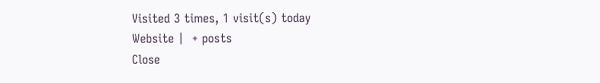Visited 3 times, 1 visit(s) today
Website |  + posts
Close